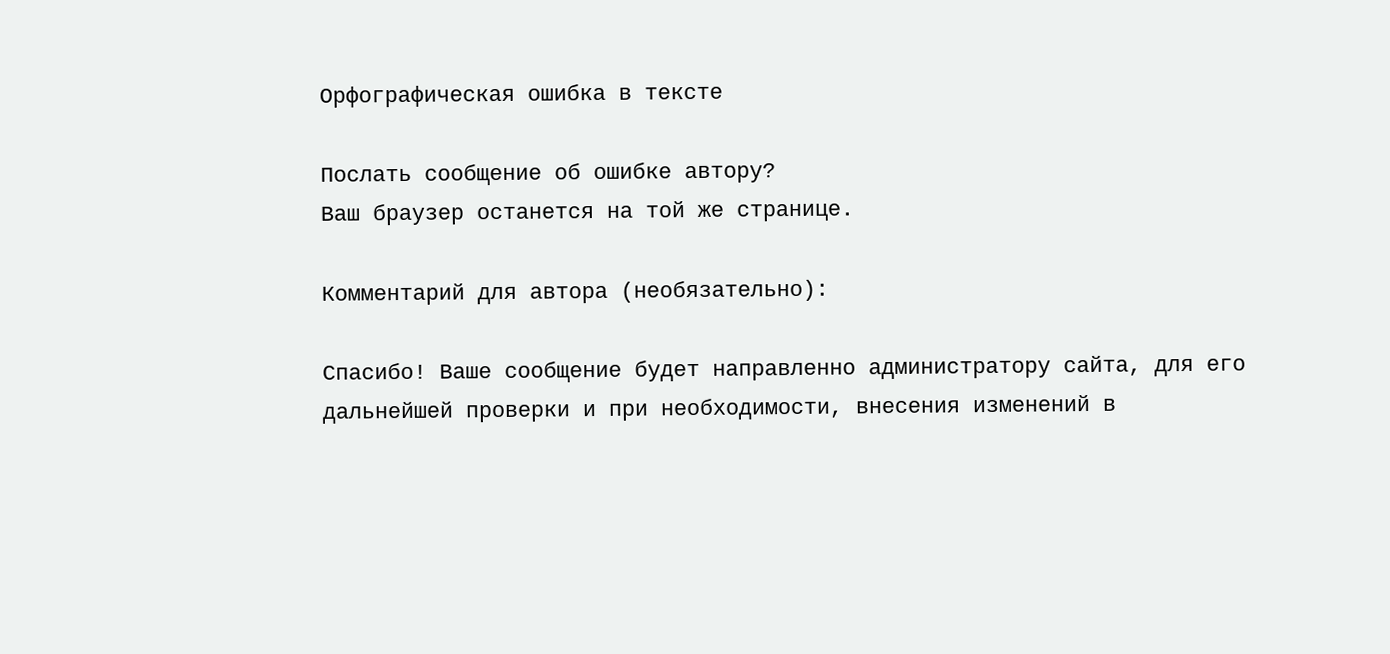Орфографическая ошибка в тексте

Послать сообщение об ошибке автору?
Ваш браузер останется на той же странице.

Комментарий для автора (необязательно):

Спасибо! Ваше сообщение будет направленно администратору сайта, для его дальнейшей проверки и при необходимости, внесения изменений в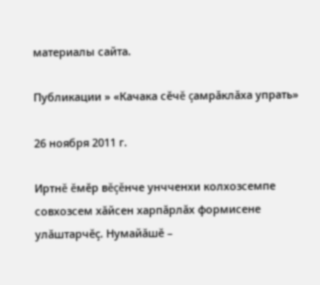материалы сайта.

Публикации » «Качака сĕчĕ çамрăклăха упрать»

26 ноября 2011 г.

Иртнĕ ĕмĕр вĕçĕнче унчченхи колхозсемпе совхозсем хăйсен харпăрлăх формисене улăштарчĕç. Нумайăшĕ –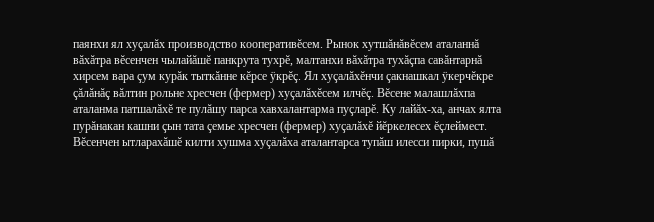паянхи ял хуçалăх производство кооперативĕсем. Рынок хутшăнăвĕсем аталаннă вăхăтра вĕсенчен чылайăшĕ панкрута тухрĕ, малтанхи вăхăтра тухăçпа савăнтарнă хирсем вара çум курăк тыткăнне кĕрсе ÿкрĕç. Ял хуçалăхĕнчи çакнашкал ÿкерчĕкре çăлăнăç вăлтин рольне хресчен (фермер) хуçалăхĕсем илчĕç. Вĕсене малашлăхпа аталанма патшалăхĕ те пулăшу парса хавхалантарма пуçларĕ. Ку лайăх-ха, анчах ялта пурăнакан кашни çын тата çемье хресчен (фермер) хуçалăхĕ йĕркелесех ĕçлеймест. Вĕсенчен ытларахăшĕ килти хушма хуçалăха аталантарса тупăш илесси пирки, пушă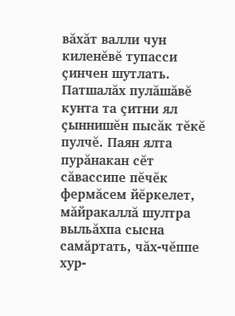вăхăт валли чун киленĕвĕ тупасси çинчен шутлать. Патшалăх пулăшăвĕ кунта та çитни ял çыннишĕн пысăк тĕкĕ пулчĕ. Паян ялта пурăнакан сĕт сăвассипе пĕчĕк фермăсем йĕркелет, мăйракаллă шултра выльăхпа сысна самăртать, чăх-чĕппе хур-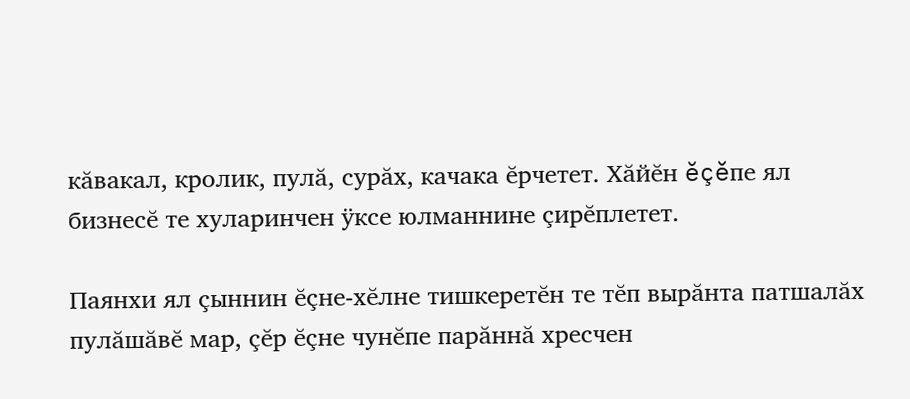кăвакал, кролик, пулă, сурăх, качака ĕрчетет. Хăйĕн ĕçĕпе ял бизнесĕ те хуларинчен ÿксе юлманнине çирĕплетет.

Паянхи ял çыннин ĕçне-хĕлне тишкеретĕн те тĕп вырăнта патшалăх пулăшăвĕ мар, çĕр ĕçне чунĕпе парăннă хресчен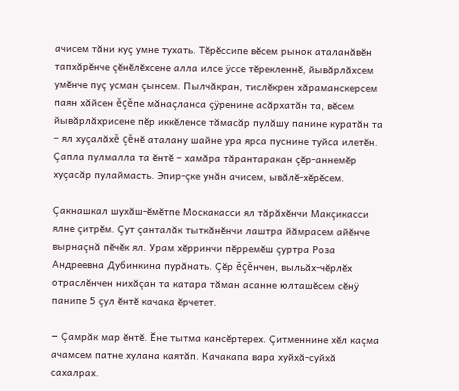ачисем тăни куç умне тухать. Тĕрĕссипе вĕсем рынок аталанăвĕн тапхăрĕнче çĕнĕлĕхсене алла илсе ÿссе тĕрекленнĕ, йывăрлăхсем умĕнче пуç усман çынсем. Пылчăкран, тислĕкрен хăраманскерсем паян хăйсен ĕçĕпе мăнаçланса çÿренине асăрхатăн та, вĕсем йывăрлăхрисене пĕр иккĕленсе тăмасăр пулăшу панине куратăн та – ял хуçалăхĕ çĕнĕ аталану шайне ура ярса пуснине туйса илетĕн. Çапла пулмалла та ĕнтĕ – хамăра тăрантаракан çĕр-аннемĕр хуçасăр пулаймасть. Эпир-çке унăн ачисем, ывăлĕ-хĕрĕсем.

Çакнашкал шухăш-ĕмĕтпе Москакасси ял тăрăхĕнчи Макçикасси ялне çитрĕм. Çут çанталăк тыткăнĕнчи лаштра йăмрасем айĕнче вырнаçнă пĕчĕк ял. Урам хĕрринчи пĕрремĕш çуртра Роза Андреевна Дубинкина пурăнать. Çĕр ĕçĕнчен, выльăх-чĕрлĕх отраслĕнчен нихăçан та катара тăман асанне юлташĕсем сĕнÿ панипе 5 çул ĕнтĕ качака ĕрчетет.

– Çамрăк мар ĕнтĕ. Ĕне тытма кансĕртерех. Çитменнине хĕл каçма ачамсем патне хулана каятăп. Качакапа вара хуйхă-суйхă сахалрах.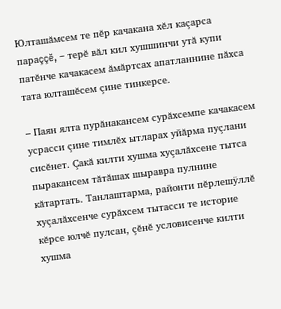Юлташăмсем те пĕр качакана хĕл каçарса параççĕ, – терĕ вăл кил хушшинчи утă купи патĕнче качакасем ăмăртсах апатланнине пăхса тата юлташĕсем çине тинкерсе.

– Паян ялта пурăнакансем сурăхсемпе качакасем усрасси çине тимлĕх ытларах уйăрма пуçлани сисĕнет. Çакă килти хушма хуçалăхсене тытса пыракансем тăтăшах шыравра пулнине кăтартать. Танлаштарма, районти пĕрлешÿллĕ хуçалăхсенче сурăхсем тытасси те историе кĕрсе юлчĕ пулсан, çĕнĕ условисенче килти хушма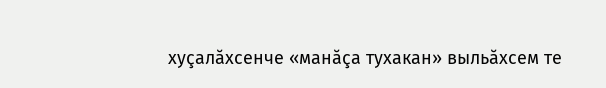хуçалăхсенче «манăçа тухакан» выльăхсем те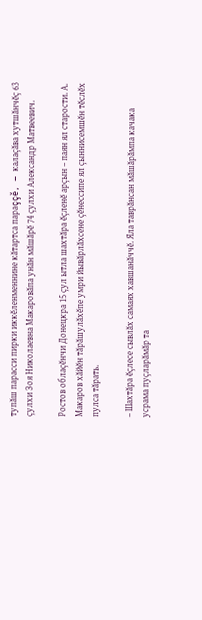тупăш парасси пирки иккĕленменнине кăтартса параççĕ, – калаçăва хутшăнчĕç 63 çулхи Зоя Николаевна Макаровăпа унăн мăшăрĕ 74 çулхи Александр Матвеевич.

Ростов облаçĕнчи Донецкра 15 çул ытла шахтăра ĕçленĕ арçын – паян ял старости. А. Макаров хăйĕн тăрăшулăхĕпе умри йывăрлăхсене çĕнессипе ял çыннисемшĕн тĕслĕх пулса тăрать.

– Шахтăра ĕçлесе сывлăх самаях хавшанăччĕ. Яла таврăнсан мăшăрăмпа качака усрама пуçларăмăр та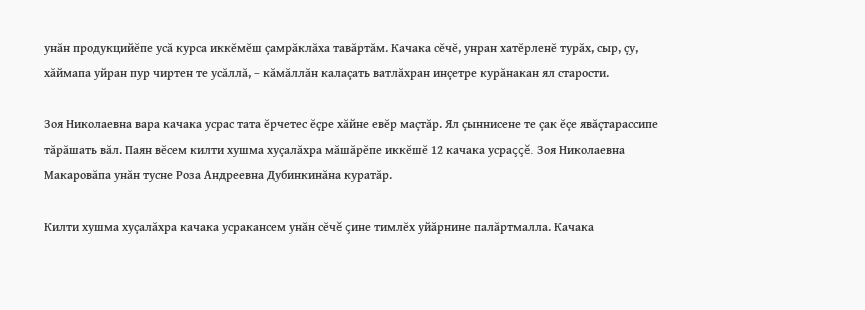унăн продукцийĕпе усă курса иккĕмĕш çамрăклăха тавăртăм. Качака сĕчĕ, унран хатĕрленĕ турăх, сыр, çу, хăймапа уйран пур чиртен те усăллă, – кăмăллăн калаçать ватлăхран инçетре курăнакан ял старости.

Зоя Николаевна вара качака усрас тата ĕрчетес ĕçре хăйне евĕр маçтăр. Ял çыннисене те çак ĕçе явăçтарассипе тăрăшать вăл. Паян вĕсем килти хушма хуçалăхра мăшăрĕпе иккĕшĕ 12 качака усраççĕ. Зоя Николаевна Макаровăпа унăн тусне Роза Андреевна Дубинкинăна куратăр.

Килти хушма хуçалăхра качака усракансем унăн сĕчĕ çине тимлĕх уйăрнине палăртмалла. Качака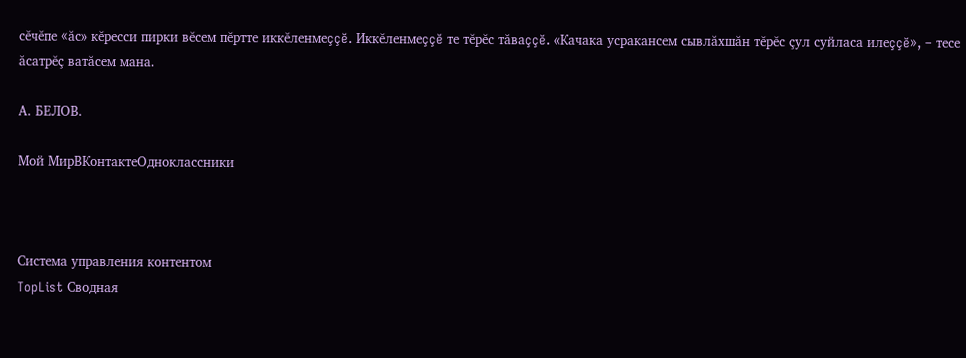сĕчĕпе «ăс» кĕресси пирки вĕсем пĕртте иккĕленмеççĕ. Иккĕленмеççĕ те тĕрĕс тăваççĕ. «Качака усракансем сывлăхшăн тĕрĕс çул суйласа илеççĕ», – тесе ăсатрĕç ватăсем мана.

А. БЕЛОВ.

Мой МирВКонтактеОдноклассники



Система управления контентом
TopList Сводная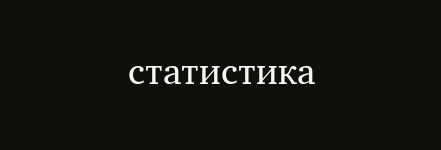статистика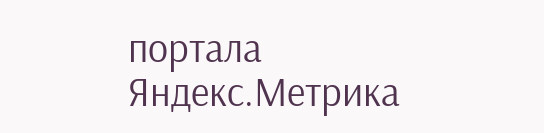портала Яндекс.Метрика